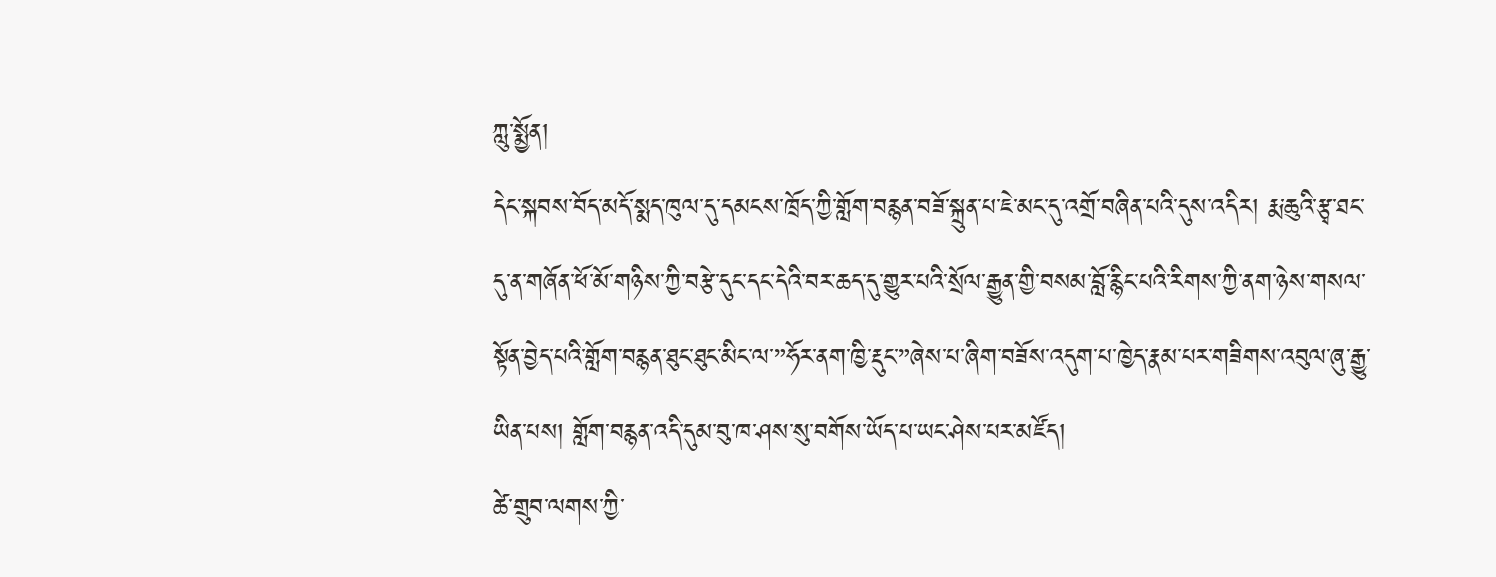ཀླུ་སྨྱོན།
དེང་སྐབས་བོད་མདོ་སྨད་ཁུལ་དུ་དམངས་ཁྲོད་ཀྱི་གློག་བརྙན་བཟོ་སྐྲུན་པ་ཇེ་མང་དུ་འགྲོ་བཞིན་པའི་དུས་འདིར། རྨ་ཆུའི་རྩྭ་ཐང་དུ་ན་གཞོན་ཕོ་མོ་གཉིས་ཀྱི་བརྩེ་དུང་དང་དེའི་བར་ཆད་དུ་གྱུར་པའི་སྲོལ་རྒྱུན་གྱི་བསམ་བློ་རྙིང་པའི་རིགས་ཀྱི་ནག་ཉེས་གསལ་སྟོན་བྱེད་པའི་གློག་བརྙན་ཐུང་ཐུང་མིང་ལ་”ཧོར་ནག་ཁྱི་རྡུང་”ཞེས་པ་ཞིག་བཟོས་འདུག་པ་ཁྱེད་རྣམ་པར་གཟིགས་འབུལ་ཞུ་རྒྱུ་ཡིན་པས། གློག་བརྙན་འདི་དུམ་བུ་ཁ་ཤས་སུ་བགོས་ཡོད་པ་ཡང་ཤེས་པར་མཛོད།
ཚེ་གྲུབ་ལགས་ཀྱི་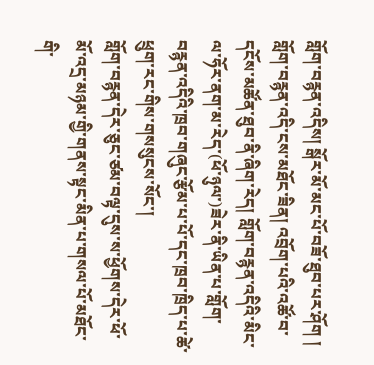གློག་བརྙན་འདིས། སྒོར་མོ་མང་པོ་བཟོ་ཐུབ་པར་ཤོག །
གློག་བརྙན་འདི་ངས་མཐོང་ཟིན། འབྲོག་པའི་འཚོ་བ་དངོས་མཚོན་ཐུབ་ནི་ཞིག་རེད། གློག་བརྙན་འདིའི་མིང་ལ་ཧོར་ནག་མ་རེད་(ཕོ་ཉུལ་)ཟེར་ནི་ཡིན་པ་གློག་བརྙན་འདིའི་ཁྲབ་གཞུང་རྩོམ་པ་པོ་དང་ཁྲབ་ཁྲིད་པ་ཚེ་ཕྲུག་རང་གིས་གསསུངས་སོང་།
གློག་བརྙན་དེར་ཅུང་ཙམ་བལྟ་དུས་ས་ཕྱོགས་དེར་ཕོ་མོ་འདྲ་མཉམ་གྱི་གནས་སྟང་མིན་པ་གསལ་པོ་མཐོང་གི་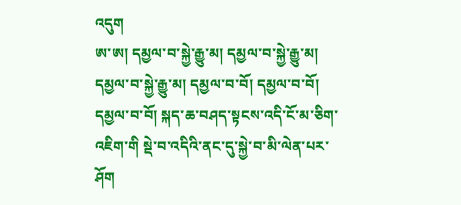འདུག
ཨ་ཨ། དམྱལ་བ་སྐྱེ་རྒྱུ་མ། དམྱལ་བ་སྐྱེ་རྒྱུ་མ། དམྱལ་བ་སྐྱེ་རྒྱུ་མ། དམྱལ་བ་བོ། དམྱལ་བ་བོ། དམྱལ་བ་བོ། སྐད་ཆ་བཤད་སྟངས་འདི་ངོ་མ་ཅིག་འཇིག་གི སྡེ་བ་འདིའི་ནང་དུ་སྐྱེ་བ་མི་ལེན་པར་ཤོག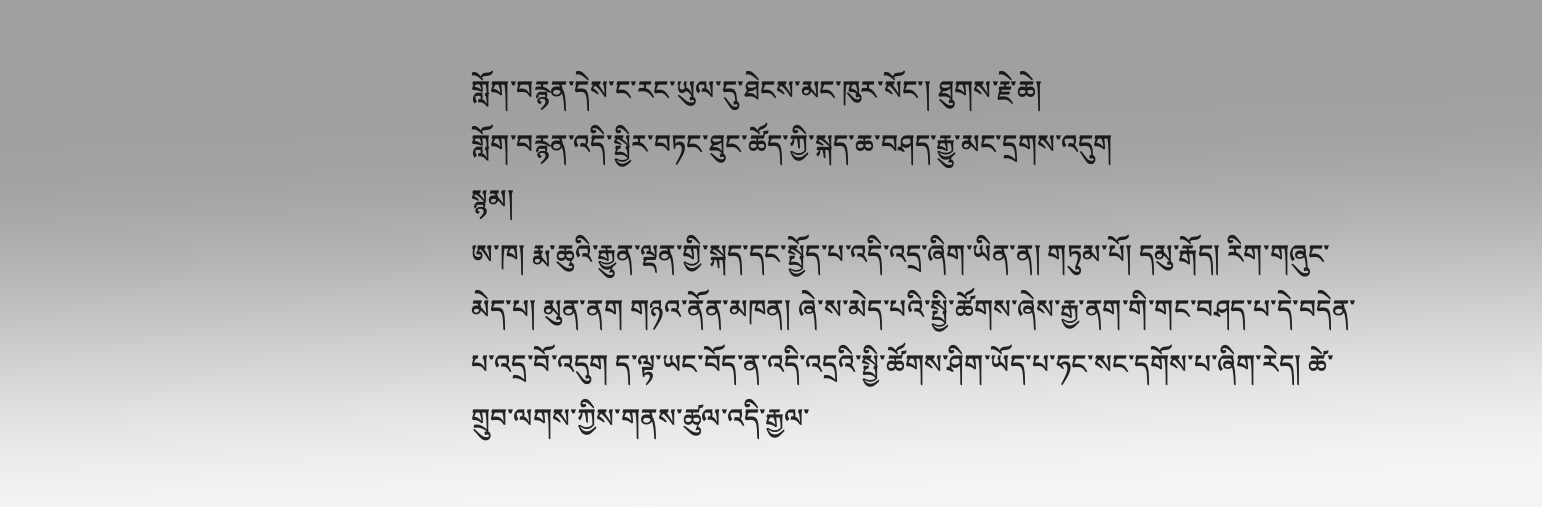གློག་བརྙན་དེས་ང་རང་ཡུལ་དུ་ཐེངས་མང་ཁུར་སོང་། ཐུགས་རྗེ་ཆེ།
གློག་བརྙན་འདི་སྤྱིར་བཏང་ཐུང་ཚོད་ཀྱི་སྐད་ཆ་བཤད་རྒྱུ་མང་དྲགས་འདུག
སྙམ།
ཨ་ཁ། རྨ་ཆུའི་རྒྱུན་ལྡན་གྱི་སྐད་དང་སྤྱོད་པ་འདི་འདྲ་ཞིག་ཡིན་ན། གཏུམ་པོ། དམུ་རྒོད། རིག་གཞུང་མེད་པ། མུན་ནག གཉའ་ནོན་མཁན། ཞེ་ས་མེད་པའི་སྤྱི་ཚོགས་ཞེས་རྒྱ་ནག་གི་གང་བཤད་པ་དེ་བདེན་པ་འདྲ་བོ་འདུག ད་ལྟ་ཡང་བོད་ན་འདི་འདྲའི་སྤྱི་ཚོགས་ཤིག་ཡོད་པ་ཧང་སང་དགོས་པ་ཞིག་རེད། ཚེ་གྲུབ་ལགས་ཀྱིས་གནས་ཚུལ་འདི་རྒྱལ་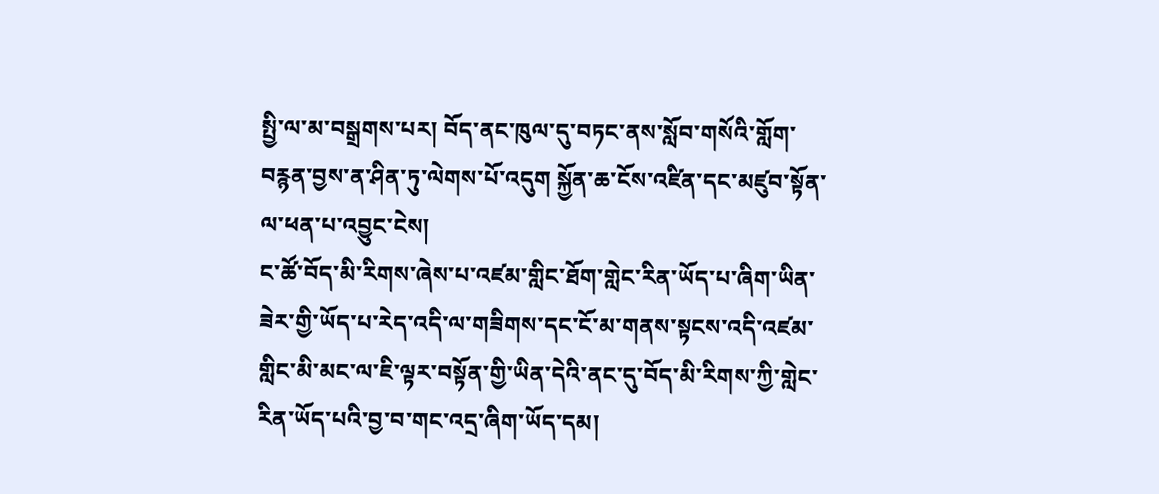སྤྱི་ལ་མ་བསྒྲགས་པར། བོད་ནང་ཁུལ་དུ་བཏང་ནས་སློབ་གསོའི་གློག་བརྙན་བྱས་ན་ཤིན་ཏུ་ལེགས་པོ་འདུག སྐྱོན་ཆ་ངོས་འཛིན་དང་མཛུབ་སྟོན་ལ་ཕན་པ་འབྱུང་ངེས།
ང་ཚོ་བོད་མི་རིགས་ཞེས་པ་འཛམ་གླིང་ཐོག་གླེང་རིན་ཡོད་པ་ཞིག་ཡིན་ཟེར་གྱི་ཡོད་པ་རེད་འདི་ལ་གཟིགས་དང་ངོ་མ་གནས་སྟངས་འདི་འཛམ་གླིང་མི་མང་ལ་ཇི་ལྟར་བསྟོན་གྱི་ཡིན་དེའི་ནང་དུ་བོད་མི་རིགས་ཀྱི་གླེང་རིན་ཡོད་པའི་བྱ་བ་གང་འདྲ་ཞིག་ཡོད་དམ།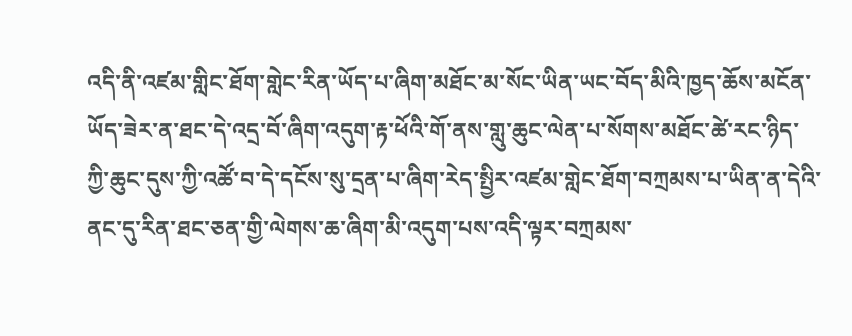འདི་ནི་འཛམ་གླིང་ཐོག་གླེང་རིན་ཡོད་པ་ཞིག་མཐོང་མ་སོང་ཡིན་ཡང་བོད་མིའི་ཁྱད་ཆོས་མངོན་ཡོད་ཟེར་ན་ཐང་དེ་འདྲ་བོ་ཞིག་འདུག་རྟ་ཕོའི་གོ་ནས་གླུ་ཆུང་ལེན་པ་སོགས་མཐོང་ཚེ་རང་ཉིད་ཀྱི་ཆུང་དུས་ཀྱི་འཚོ་བ་དེ་དངོས་སུ་དྲན་པ་ཞིག་རེད་སྤྱིར་འཛམ་གླེང་ཐོག་བཀྲམས་པ་ཡིན་ན་དེའི་ནང་དུ་རིན་ཐང་ཅན་གྱི་ལེགས་ཆ་ཞིག་མི་འདུག་པས་འདི་ལྟར་བཀྲམས་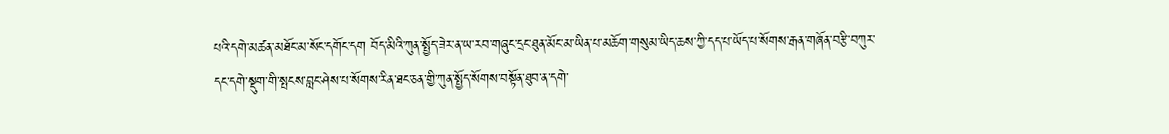པའི་དགེ་མཚན་མཐོང་མ་སོང་དགོང་དག བོད་མིའི་ཀུན་སྤྱོད་ཟེར་ན་ཡ་རབ་གཞུང་དྲང་ཐུན་མོང་མ་ཡིན་པ་མཆོག་གསུམ་ཡིད་ཆས་ཀྱི་དད་པ་ཡོད་པ་སོགས་རྒན་གཞོན་བརྩི་བཀུར་དང་དགེ་སྡུག་གི་སྤངས་བླང་ཤེས་པ་སོགས་རིན་ཐང་ཅན་གྱི་ཀུན་སྤྱོད་སོགས་བསྟོན་ཐུབ་ན་དགེ་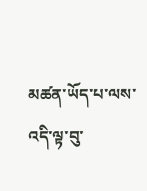མཚན་ཡོད་པ་ལས་འདི་ལྟ་བུ་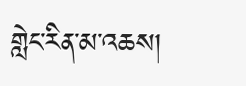གླེང་རིན་མ་འཆས།